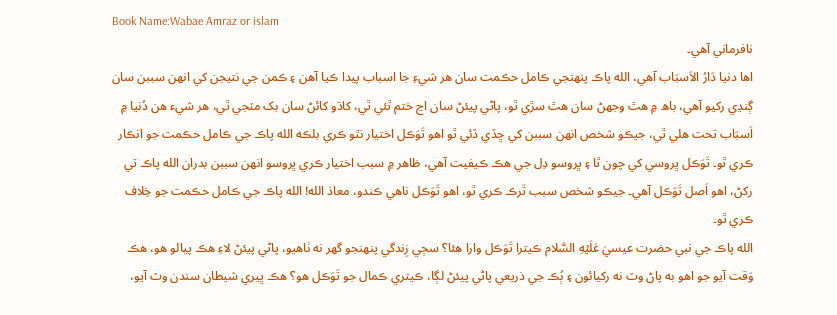Book Name:Wabae Amraz or islam
نافرماني آهي۔
اها دنيا دَارُ الاَسبَاب آهي، الله پاڪ پنهنجي ڪامل حڪمت سان هر شيءِ جا اسباب پيدا ڪيا آهن ۽ ڪمن جي نتيجن کي انهن سببن سان ڳنڍي رکيو آهي، باھ ۾ هٿ وجھڻ سان هٿ سڙي ٿو، پاڻي پيئڻ سان اڃ ختم ٿئي ٿي، کاڌو کائڻ سان بک مٽجي ٿي، هر شيء هن دُنيا ۾ اَسبَاب تحت هلي ٿي، جيڪو شخص انهن سببن کي ڇڏي ڏئي ٿو اهو تَوَڪل اختيار نٿو ڪري بلڪه الله پاڪ جي ڪامل حڪمت جو انڪار ڪري ٿو۔ تَوَڪل ڀروسي کي چون ٿا ۽ ڀروسو دِل جي هڪ ڪيفيت آهي، ظاهر ۾ سبب اختيار ڪري ڀروسو انهن سببن بدران الله پاڪ تي رکڻ، اهو اَصل تَوَڪل آهي۔ جيڪو شخص سبب تَرڪ ڪري ٿو، اهو تَوَڪل ناهي ڪندو، معاذ الله! الله پاڪ جي ڪامل حڪمت جو خِلاف ڪري ٿو۔
الله پاڪ جي نبي حضرت عيسيٰ عَلَيۡهِ السَّلام ڪيترا تَوَڪل وارا هئا؟ سڄي زِندگي پنهنجو گھر نه ٺاهيو، پاڻي پيئڻ لاءِ هڪ پيالو هو، هڪ وَقت آيو جو اهو به پاڻ وٽ نه رکيائون ۽ ٻُڪ جي ذريعي پاڻي پيئڻ لڳا، ڪيتري ڪمال جو تَوَڪل هو؟ هڪ ڀيري شيطان سندن وٽ آيو،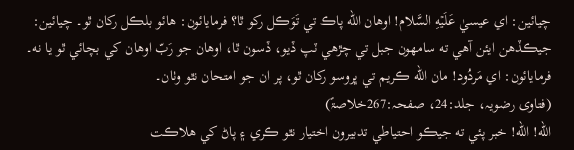چيائين: اي عيسيٰ عَلَيۡهِ السَّلام! اوهان الله پاڪ تي تَوَڪل رکو ٿا؟ فرمايائون: هائو بلڪل رکان ٿو۔ چيائين: جيڪڏهن ايئن آهي ته سامهون جبل تي چڙھي ٽپ ڏيو، ڏسون ٿا، اوهان جو رَبّ اوهان کي بچائي ٿو يا نه۔ فرمايائون: اي مَردُود! مان الله ڪريم تي ڀروسو رکان ٿو، پر ان جو امتحان نٿو وٺان۔
(فتاوی رضویہ، جلد:24، صفحہ:267خلاصۃً)
الله! الله! خبر پئي ته جيڪو احتياطي تدبيرون اختيار نٿو ڪري ۽ پاڻ کي هلاڪت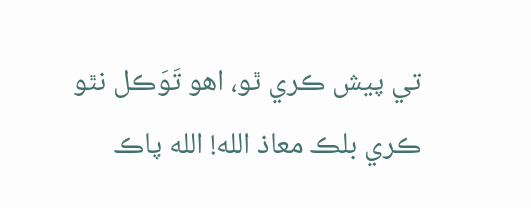تي پيش ڪري ٿو، اهو تَوَڪل نٿو ڪري بلڪ معاذ الله! الله پاڪ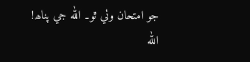جو امتحان وٺي ٿو۔ الله جي پناھ! الله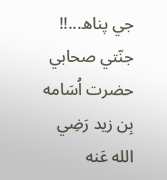جي پناھ...!!
جنّتي صحابي حضرت اُسَامه بِن زيد رَضِي الله عَنه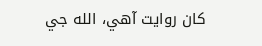کان روايت آهي، الله جي